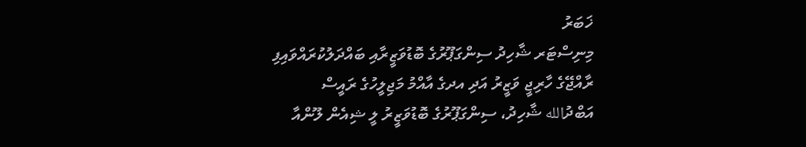ޚަބަރު
މިނިސްޓަރ ޝާހިދު ސިންގަޕޫރުގެ ބޮޑުވަޒީރާއި ބައްދަލުކުރައްވައިފި
ރާއްޖޭގެ ހާރިޖީ ވަޒީރު އަދި އދގެ އާއްމު މަޖިލީހުގެ ރައީސް އަބްދުالله ޝާހިދު، ސިންގަޕޫރުގެ ބޮޑުވަޒީރު ލީ ޝިއެން ލޫންއާ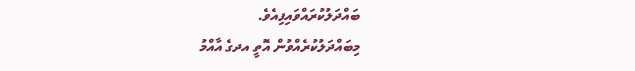ބައްދަލުކުރައްވައިފިއެވެ.
މިބައްދަލުކުރެއްވުން އޮތީ އދގެ އާއްމު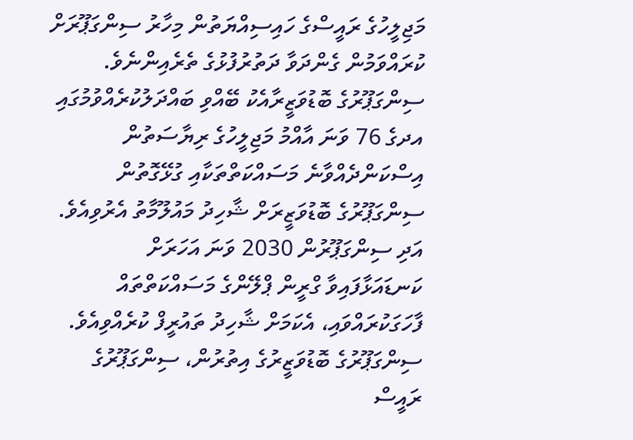މަޖިލީހުގެ ރައީސްގެ ހައިސިއްޔަތުން މިހާރު ސިންގަޕޫރަށް ކުރައްވަމުން ގެންދަވާ ދަތުރުފުޅުގެ ތެރެއިންނެވެ.
ސިންގަޕޫރުގެ ބޮޑުވަޒީރާއެކު ބޭއްވި ބައްދަލުކުރެއްވުމުގައި އދގެ 76 ވަނަ އާއްމު މަޖިލީހުގެ ރިޔާސަތުން އިސްކަންދެއްވާނެ މަސައްކަތްތަކާއި ގުޅޭގޮތުން ސިންގަޕޫރުގެ ބޮޑުވަޒީރަށް ޝާހިދު މައުލޫމާތު އެރުވިއެވެ. އަދި ސިންގަޕޫރުން 2030 ވަނަ އަހަރަށް ކަނޑައަޅާފައިވާ ގްރީން ޕްލޭންގެ މަސައްކަތްތައް ފާހަގަކުރައްވައި، އެކަމަށް ޝާހިދު ތައުރީފް ކުރެއްވިއެވެ.
ސިންގަޕޫރުގެ ބޮޑުވަޒީރުގެ އިތުރުން، ސިންގަޕޫރުގެ ރައީސް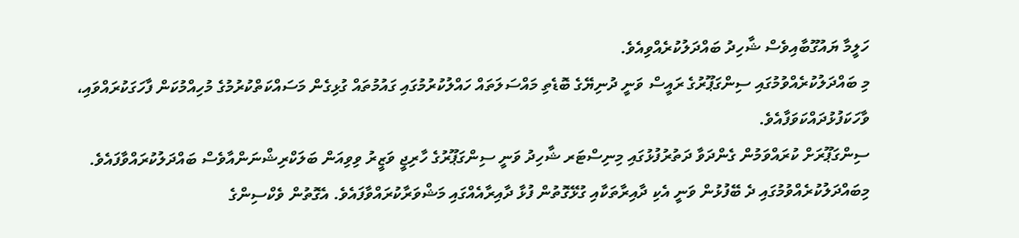ހަލީމާ ޔައުގޫބާއިވެސް ޝާހިދު ބައްދަލުކުރެއްވިއެވެ.
މި ބައްދަލުކުރެއްވުމުގައި ސިންގަޕޫރުގެ ރައީސް ވަނީ ދުނިޔޭގެ ބޮޑެތި މައްސަލަތައް ހައްލުކުރުމުގައި ގައުމުތައް ގުޅިގެން މަސައްކަތްކުރުމުގެ މުހިއްމުކަން ފާހަގަކުރައްވައި، ވާހަކަފުޅުދައްކަވަފާއެވެ.
ސިންގަޕޫރަށް ކުރައްވަމުން ގެންދަވާ ދަތުރުފުޅުގައި މިނިސްޓަރ ޝާހިދު ވަނީ ސިންގަޕޫރުގެ ހާރިޖީ ވަޒީރު ވިވިއަން ބަލަކްރިޝްނަންއާވެސް ބައްދަލުކުރައްވާފައެވެ. މިބައްދަލުކުރެއްވުމުގައި ދެ ބޭފުޅުން ވަނީ އެކި ދާއިރާތަކާއި ގުޅޭގޮތުން ފުޅާ ދާއިރާއެއްގައި މަޝްވަރާކުރައްވާފައެވެ. އެގޮތުން ވެކްސިންގެ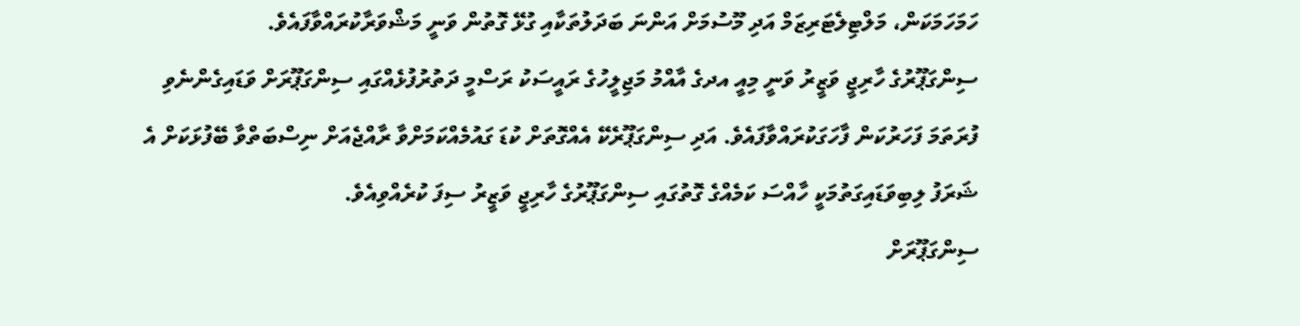ހަމަހަމަކަން، މަލްޓިލެޓަރިޒަމް އަދި މޫސުމަށް އަންނަ ބަދަލުތަކާއި ގުޅޭ ގޮތުން ވަނީ މަޝްވަރާކުރައްވާފައެވެ.
ސިންގަޕޫރުގެ ހާރިޖީ ވަޒީރު ވަނީ މިއީ އދގެ އާއްމު މަޖިލީހުގެ ރައީސަކު ރަސްމީ ދަތުރުފުޅެއްގައި ސިންގަޕޫރަށް ވަޑައިގެންނެވި ފުރަތަމަ ފަހަރުކަން ފާހަގަކުރައްވާފައެވެ. އަދި ސިންގަޕޫރެކޭ އެއްގޮތަށް ކުޑަ ގައުމެއްކަމަށްވާ ރާއްޖެއަށް ނިސްބަތްވާ ބޭފުޅަކަށް އެ ޝަރަފު ލިބިވަޑައިގަތުމަކީ ހާއްސަ ކަމެއްގެ ގޮތުގައި ސިންގަޕޫރުގެ ހާރިޖީ ވަޒީރު ސިފަ ކުރެއްވިއެވެ.
ސިންގަޕޫރަށް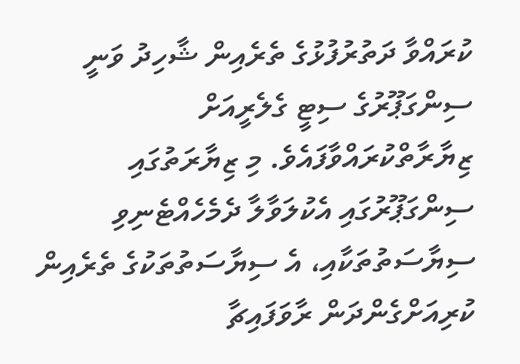ކުރައްވާ ދަތުރުފުޅުގެ ތެރެއިން ޝާހިދު ވަނީ ސިންގަޕޫރުގެ ސިޓީ ގެލެރީއަށް ޒިޔާރާތްކުރައްވާފައެވެ. މި ޒިޔާރަތުގައި ސިންގަޕޫރުގައި އެކުލަވާލާ ދެމެހެއްޓެނިވި ސިޔާސަތުތަކާއި، އެ ސިޔާސަތުތަކުގެ ތެރެއިން ކުރިއަށްގެންދަން ރާވަފައިޗާ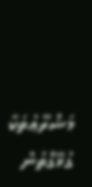މަޝްރޫޢުތަކާ ގުޅޭގޮތުން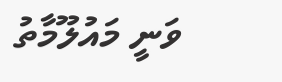ވަނީ މައުލޫމާތު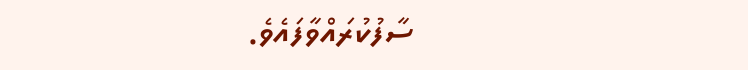ސާފުކުރައްވާފައެވެ.